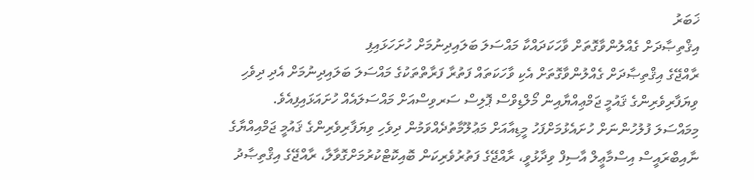ޚަބަރު
އިޤްތިޞާދަށް ގެއްލުންވާގޮތަށް ވާހަކަދައްކާ މައްސަލަ ބަލައިދިނުމަށް ހުށަހަޅައިފި
ރާއްޖޭގެ އިޤްތިޞާދަށް ގެއްލުންވާގޮތަށް އެކި ވާހަކަތައް ފަތުރާ ފަރާތްތަކުގެ މައްސަލަ ބަލައިދިނުމަށް އެދި ދިވެހި ވިޔަފާރިވެރިންގެ ޤައުމީ ޖަމްޢިއްޔާއިން މޯލްޑިވްސް ޕޮލިސް ސަރވިސްއަށް މައްސަލައެއް ހުށައަޅައިފިއެވެ.
މިމައްސަލަ ފުލުހުންނަށް ހުށައެޅުމަށްފަހު މީޑިއާއަށް މަޢުލޫމާތުދެއްވަމުން ދިވެހި ވިޔަފާރިވެރިންގެ ޤައުމީ ޖަމްއިއްޔާގެ ނާއިބްރައީސް އިސްމާޢީލް އާސިފް ވިދާޅުވީ، ރާއްޖޭގެ ފަތުރުވެރިކަން ބޮއިކޮޓްކުރުމަށްގޮވާލާ، ރާއްޖޭގެ އިޤްތިޞާދު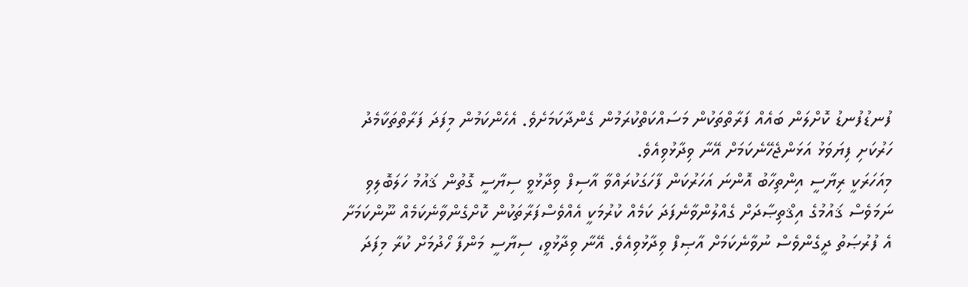ފުނޑުފުނޑު ކޮށްލަން ބައެއް ފަރާތްތަކުން މަސައްކަތްކުރަމުން ގެންދާކަމަށެވެ. އެހެންކަމުން މިފަދަ ފަރާތްތަކާމެދު ހަރުކަށި ފިޔަވަޅު އަޅަންޖެހޭނެކަމަށް އޭނާ ވިދާޅުވިއެވެ.
މިއަހަރަކީ ރިޔާސީ އިންތިހާބު އޮންނަ އަހަރުކަން ފާހަގަކުރައްވާ އާސިފް ވިދާޅުވީ ސިޔާސީ ގޮތުން ޤައުމު ހަލަބޮލިވި ނަމަވެސް ޤައުމުގެ އިޤްތިޞާދަށް ގެއްލުންވާނެފަދަ ކަމެއް ކުރުމަކީ އެއްވެސްފަރާތަކުން ކޮށްގެންވާނެކަމެއް ނޫންކަމަށާ އެ ފުރުޞަތު ދީގެންވެސް ނުވާނެކަމަށް އާޞިފް ވިދާޅުވިއެވެ. އޭނާ ވިދާޅުވީ، ސިޔާސީ މަންފާ ހޯދުމަށް ކުރާ މިފަދަ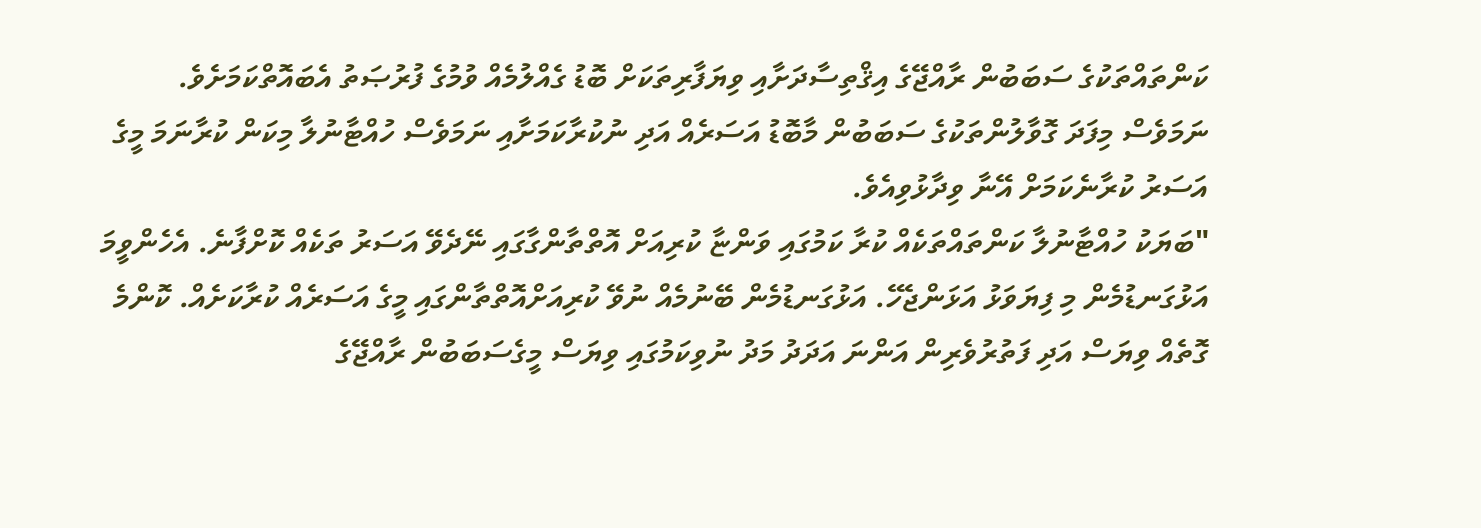ކަންތައްތަކުގެ ސަބަބުން ރާއްޖޭގެ އިޤްތިސާދަށާއި ވިޔަފާރިތަކަށް ބޮޑު ގެއްލުމެއް ވުމުގެ ފުރުޞަތު އެބައޮތްކަމަށެވެ. ނަމަވެސް މިފަދަ ގޮވާލުންތަކުގެ ސަބަބުން މާބޮޑު އަސަރެއް އަދި ނުކުރާކަމަށާއި ނަމަވެސް ހުއްޓާނުލާ މިކަން ކުރާނަމަ މީގެ އަސަރު ކުރާނެކަމަށް އޭނާ ވިދާޅުވިއެވެ.
"ބަޔަކު ހުއްޓާނުލާ ކަންތައްތަކެއް ކުރާ ކަމުގައި ވަންޏާ ކުރިއަށް އޮތްތާންގާގައި ނޭދެވޭ އަސަރު ތަކެއް ކޮށްފާނެ. އެހެންވީމަ އަޅުގަނޑުމެން މި ފިޔަވަޅު އަޅަންޖެހޭ. އަޅުގަނޑުމެން ބޭނުމެއް ނުވޭ ކުރިއަށްއޮތްތާންގައި މީގެ އަސަރެއް ކުރާކަށެއް. ކޮންމެ ގޮތެއް ވިޔަސް އަދި ފަތުރުވެރިން އަންނަ އަދަދު މަދު ނުވިކަމުގައި ވިޔަސް މީގެސަބަބުން ރާއްޖޭގެ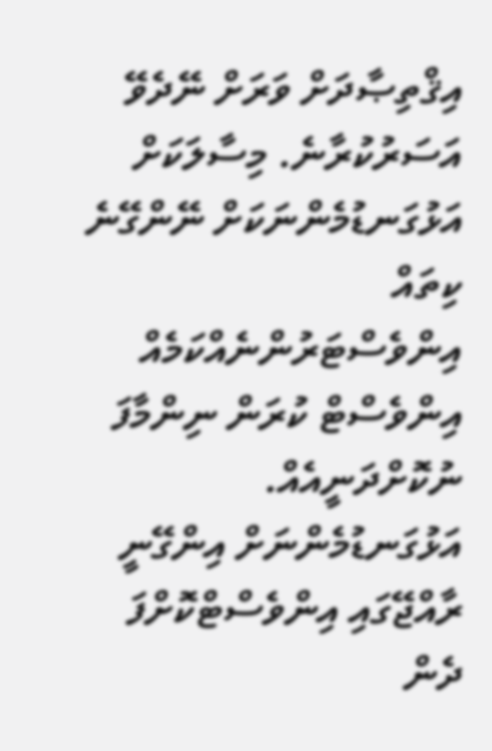އިޤްތިޞާދަށް ވަރަށް ނޭދެވޭ އަސަރުކުރާނެ. މިސާލަކަށް އަޅުގަނޑުމެންނަކަށް ނޭންގޭނެ ކިތައް އިންވެސްޓަރުންނެއްކަމެއް އިންވެސްޓް ކުރަން ނިންމާފަ ނުކޮށްދަނީއެއް. އަޅުގަނޑުމެންނަށް އިންގޭނީ ރާއްޖޭގައި އިންވެސްޓްކޮށްފަ ދެން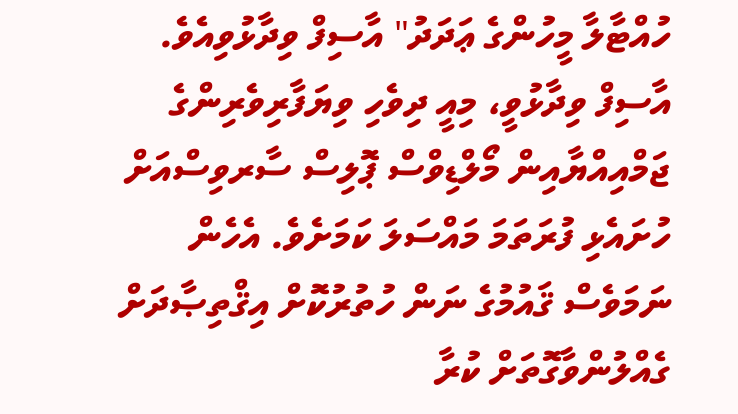ހުއްޓާލާ މީހުންގެ ޢަދަދު" އާސިފް ވިދާޅުވިއެވެ.
އާސިފް ވިދާޅުވީ، މިއީ ދިވެހި ވިޔަފާރިވެރިންގެ ޖަމްއިއްޔާއިން މޯލްޑިވްސް ޕޮލިސް ސާރވިސްއަށް ހުށައެޅި ފުރަތަމަ މައްސަލަ ކަމަށެވެ. އެހެން ނަމަވެސް ޤައުމުގެ ނަން ހުތުރުކޮށް އިޤްތިޞާދަށް ގެއްލުންވާގޮތަށް ކުރާ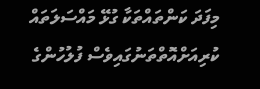މިފަދަ ކަންތައްތަކާ ގުޅޭ މައްސަލަތައް ކުރިއަށްއޮތްތަނުގައިވެސް ފުލުހުންގެ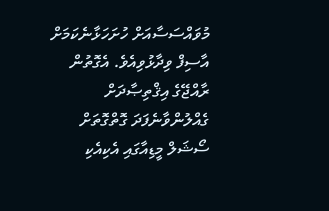މުވައްސަސާއަށް ހުށަހަޅާނެކަމަށް އާސިފް ވިދާޅުވިއެވެ. އެގޮތުން ރާއްޖޭގެ އިޤްތިޞާދަށް ގެއްލުންވާނެފަދަ ގޮތްގޮތަށް ސޯޝަލް މީޑިއާގައި އެކިއެކި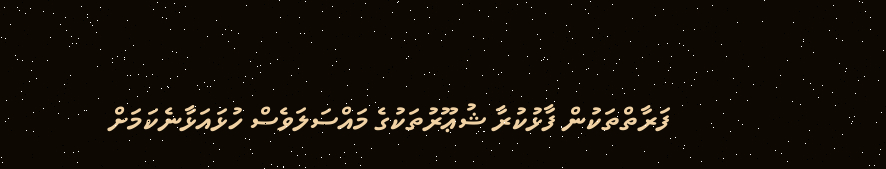ފަރާތްތަކުން ފާޅުކުރާ ޝުޢޫރުތަކުގެ މައްސަލަވެސް ހުޅައަޅާނެކަމަށް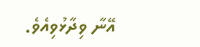އޭނާ ވިދާޅުވިއެވެ.